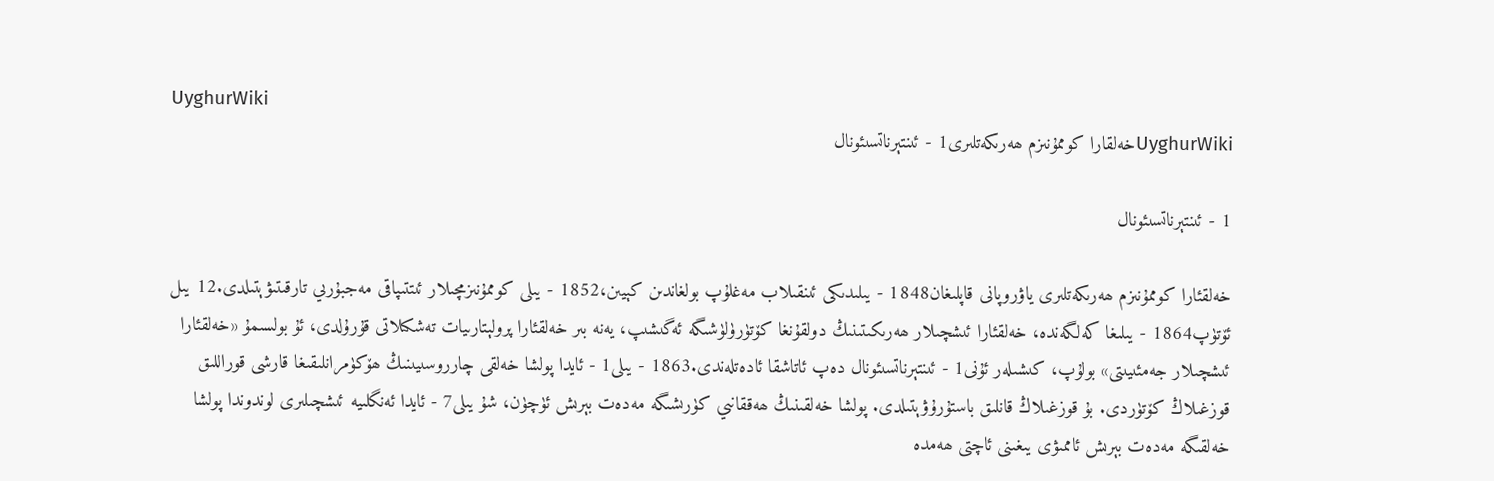UyghurWiki
UyghurWikiخەلقارا كوممۇنىزم ھەرىكەتلىرى1 - ئىنتېرناتسىئونال

1 - ئىنتېرناتسىئونال

خەلقئارا كوممۇنىزم ھەرىكەتلىرى ياۋروپانى قاپلىغان1848 - يىلىدىكى ئىنقىلاب مەغلۇپ بولغاندىن كېيىن،1852 - يىلى كوممۇنىزمچىلار ئىتتىپاقى مەجبۇرىي تارقىتىۋېتىلدى.12 يىل ئۆتۈپ1864 - يىلىغا كەلگەندە، خەلقئارا ئىشچىلار ھەرىكىتىنىڭ دولقۇنغا كۆتۈرۈلۈشىگە ئەگىشىپ، يەنە بىر خەلقئارا پرولېتارىيات تەشكىلاتى قۇرۇلدى، ئۇ بولسىمۇ «خەلقئارا ئىشچىلار جەمئىيىتى» بولۇپ، كىشىلەر ئۇنى1 - ئىنتېرناتسىئونال دەپ ئاتاشقا ئادەتلەندى.1863 - يىلى1 - ئايدا پولشا خەلقى چارروسىيىنىڭ ھۆكۈمرانلىقىغا قارشى قوراللىق قوزغىلاڭ كۆتۈردى. بۇ قوزغىلاڭ قانلىق باستۇرۇۋېتىلدى. پولشا خەلقىنىڭ ھەققانىي كۈرىشىگە مەدەت بېرىش ئۈچۈن، شۇ يىلى7 - ئايدا ئەنگلىيە ئىشچىلىرى لوندوندا پولشا خەلقىگە مەدەت بېرىش ئاممىۋى يىغىنى ئاچتى ھەمدە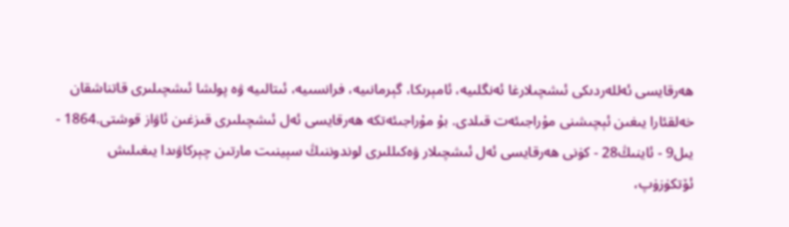ھەرقايسى ئەللەردىكى ئىشچىلارغا ئەنگلىيە، ئامېرىكا، گېرمانىيە، فرانسىيە، ئىتالىيە ۋە پولشا ئىشچىلىرى قاتناشقان خەلقئارا يىغىن ئېچىشنى مۇراجىئەت قىلدى. بۇ مۇراجىئەتكە ھەرقايسى ئەل ئىشچىلىرى قىزغىن ئاۋاز قوشتى.1864 - يىل9 - ئاينىڭ28 - كۈنى ھەرقايسى ئەل ئىشچىلار ۋەكىللىرى لوندوننىڭ سېينىت مارتىن چېركاۋىدا يىغىلىش ئۆتكۈزۈپ،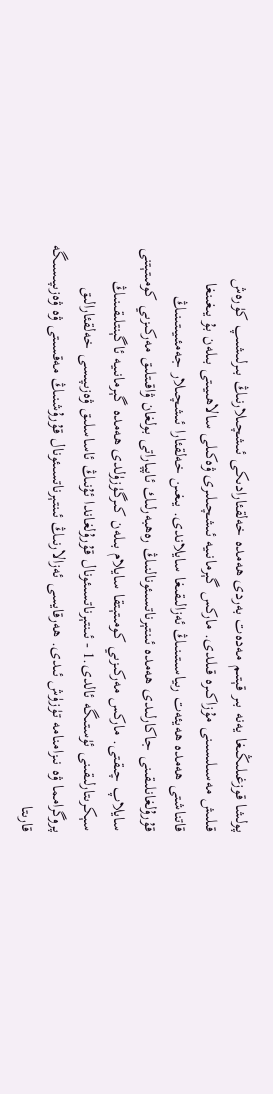پولشا قوزغىلىڭىغا يەنە بىر قېتىم مەدەت بەردى ھەمدە خەلقئارادىكى ئىشچىلارنىڭ بىرلىشىپ كۈرەش قىلىش مەسىلىسىنى مۇزاكىرە قىلدى. ماركس گېرمانىيە ئىشچىلىرى ۋەكىلى سالاھىيىتى بىلەن بۇ يىغىنغا قاتناشتى ھەمدە ھەيئەت رىياسىتىنىڭ ئەزالىقىغا سايلاندى. يىغىن خەلقئارا ئىشچىلار جەمئىيىتىنىڭ قۇرۇلغانلىقىنى جاكارلىدى ھەمدە ئىنتېرناتسىئونالنىڭ رەھبەرلىك ئاپپاراتى بولغان ۋاقىتلىق مەركىزىي كومىتېتنى سايلاپ چىقتى. ماركس مەركىزىي كومىتېتقا سايلام بىلەن كىرگۈزۈلدى ھەمدە گېرمانىيە ئاگېنتلىقىنىڭ سېكرىتارلىقىنى ئۈستىگە ئالدى.1 - ئىنتېرناتسىئونال قۇرۇلغاندا ئۇنىڭ ئاساسلىق ۋەزىپىسى خەلقئارالىق پروگرامما ۋە نىزامنامە تۈزۈش ئىدى. ھەرقايسى ئەزالارنىڭ ئىنتېرناتسىئونال قۇرۇشنىڭ مەقسىتى ۋە ۋەزىپىسىگە قارىتا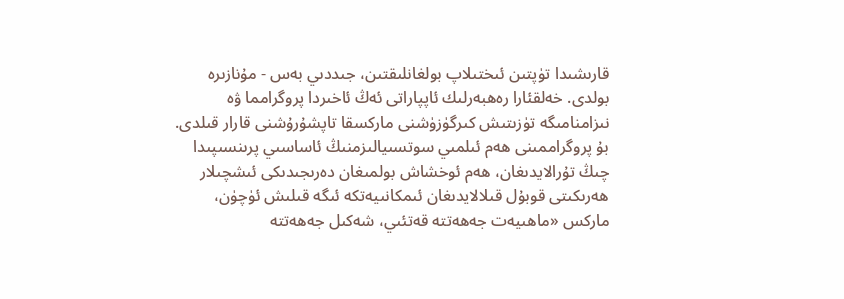قارىشىدا تۈپتىن ئىختىلاپ بولغانلىقتىن، جىددىي بەس - مۇنازىرە بولدى. خەلقئارا رەھبەرلىك ئاپپاراتى ئەڭ ئاخىردا پروگرامما ۋە نىزامنامىگە تۈزىتىش كىرگۈزۈشنى ماركسقا تاپشۇرۇشنى قارار قىلدى. بۇ پروگراممىنى ھەم ئىلمىي سوتسىيالىزمنىڭ ئاساسىي پرىنسىپىدا چىڭ تۇرالايدىغان، ھەم ئوخشاش بولمىغان دەرىجىدىكى ئىشچىلار ھەرىكىتى قوبۇل قىلالايدىغان ئىمكانىيەتكە ئىگە قىلىش ئۈچۈن، ماركس «ماھىيەت جەھەتتە قەتئىي، شەكىل جەھەتتە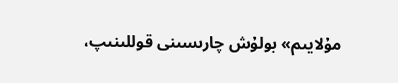مۇلايىم» بولۇش چارىسىنى قوللىنىپ،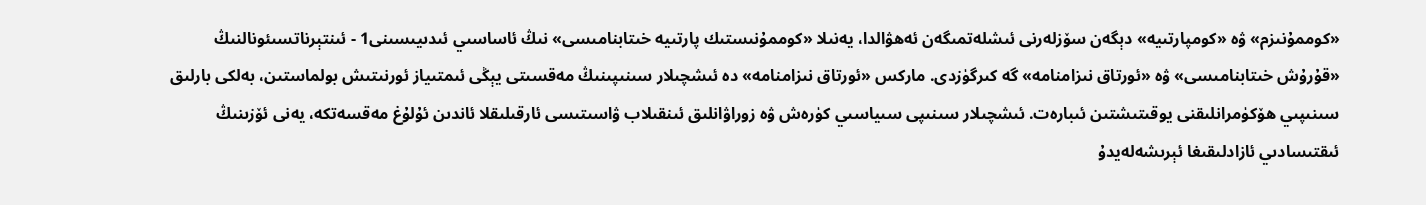«كوممۇنىزم» ۋە «كومپارتىيە» دېگەن سۆزلەرنى ئىشلەتمىگەن ئەھۋالدا، يەنىلا «كوممۇنىستىك پارتىيە خىتابنامىسى» نىڭ ئاساسىي ئىدىيىسىنى1 - ئىنتېرناتسىئونالنىڭ «قۇرۇش خىتابنامىسى» ۋە «ئورتاق نىزامنامە» گە كىرگۈزدى. ماركس «ئورتاق نىزامنامە» دە ئىشچىلار سىنىپىنىڭ مەقسىتى يېڭى ئىمتىياز ئورنىتىش بولماستىن، بەلكى بارلىق سىنىپىي ھۆكۈمرانلىقنى يوقىتىشتىن ئىبارەت. ئىشچىلار سىنىپى سىياسىي كۈرەش ۋە زوراۋانلىق ئىنقىلاب ۋاسىتىسى ئارقىلىقلا ئاندىن ئۇلۇغ مەقسەتكە، يەنى ئۆزىنىڭ ئىقتىسادىي ئازادلىقىغا ئېرىشەلەيدۇ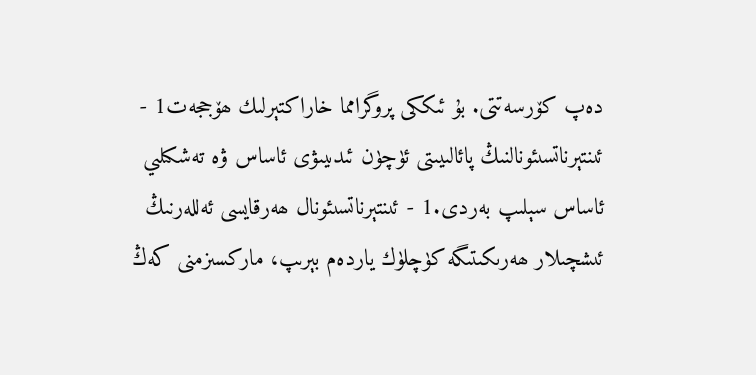دەپ كۆرسەتتى. بۇ ئىككى پروگرامما خاراكتېرلىك ھۆججەت1 - ئىنتېرناتسىئونالنىڭ پائالىيىتى ئۈچۈن ئىدىيىۋى ئاساس ۋە تەشكىلىي ئاساس سېلىپ بەردى.1 - ئىنتېرناتسىئونال ھەرقايسى ئەللەرنىڭ ئىشچىلار ھەرىكىتىگە كۈچلۈك ياردەم بېرىپ، ماركسىزمنى كەڭ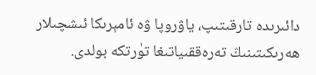دائىرىدە تارقىتىپ، ياۋروپا ۋە ئامېرىكا ئىشچىلار ھەرىكىتىنىڭ تەرەققىياتىغا تۈرتكە بولدى.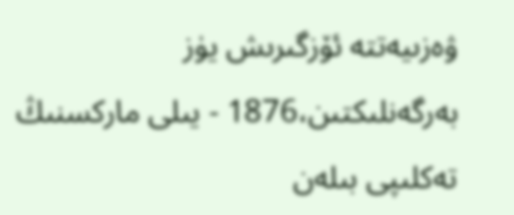ۋەزىيەتتە ئۆزگىرىش يۈز بەرگەنلىكتىن،1876 - يىلى ماركسنىڭ تەكلىپى بىلەن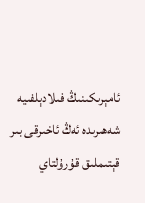ئامېرىكىنىڭ فىلادېلفىيە شەھىرىدە ئەڭ ئاخىرقى بىر قېتىملىق قۇرۇلتاي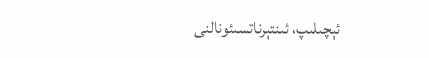ئېچىلىپ، ئىنتېرناتسىئونالنى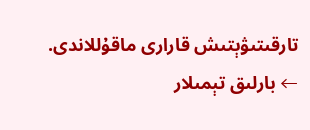تارقىتىۋېتىش قارارى ماقۇللاندى.
← بارلىق تېمىلار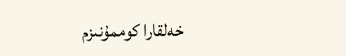خەلقارا كوممۇنىزم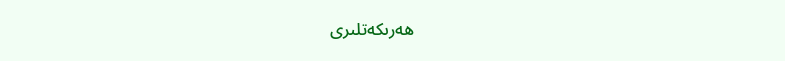ھەرىكەتلىرى